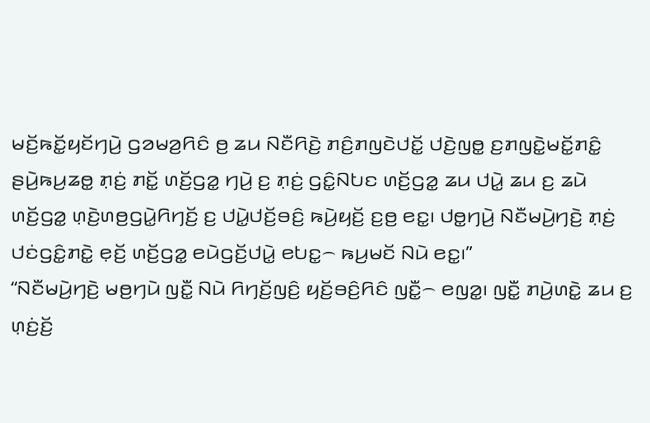ꤗꤢꤩ꤬ꤒꤢꤩ꤭ꤟꤢꤩꤚꤣꤧ꤬ ꤞꤤꤗꤤ꤬ꤖꤢꤨ ꤥ꤬ ꤘꤣ ꤡꤢꤪꤖꤢꤧ꤬ ꤊꤢꤨ꤬ꤊꤜꤢꤧꤓꤢꤩ꤭ ꤓꤢꤧ꤬ꤜꤥ꤭ ꤢ꤬ꤊꤜꤢꤧ꤭ꤗꤢꤩ꤭ꤊꤢꤨ꤭ ꤔꤣꤧ꤬ꤒꤣ꤬ꤘꤥ꤭ ꤊ꤫ꤢꤦ꤬ ꤊꤢꤩ꤭ ꤛꤢꤩ꤬ꤞꤤ꤭ ꤚꤣꤧ꤬ ꤢ꤬ ꤊ꤫ꤢꤦ꤬ ꤞꤢꤨ꤭ꤡꤝꤢ ꤛꤢꤩ꤬ꤞꤤ꤭ ꤘꤣ ꤓꤣꤧ꤭ ꤘꤣ ꤢ꤬ ꤘꤣꤧ ꤛꤢꤩ꤬ꤞꤤ꤭ ꤛ꤫ꤢꤧ꤬ꤛꤥ꤬ꤞꤣꤧ꤭ꤖꤚꤢꤩ꤬ ꤢ꤬ ꤓꤣꤧ꤭ꤓꤢꤩ꤬ꤋꤢꤨ꤬ ꤒꤣꤧ꤬ꤟꤢꤩ꤬ ꤢ꤬ꤥ꤬ ꤕꤢ꤭꤯ ꤓꤥ꤭ꤚꤣꤧ꤬ ꤡꤢꤪꤗꤣꤧ꤬ꤚꤢꤧ꤬ ꤊ꤫ꤢꤦ꤬ ꤓꤢꤦꤞꤢꤨ꤭ꤊꤢꤧ꤭ ꤕ꤫ꤢꤩ꤬ ꤛꤢꤩ꤬ꤞꤤ꤭ ꤕꤣꤧꤞꤢꤩ꤬ꤓꤣꤧ꤭ ꤕꤝꤢ꤭꤮ ꤒꤣ꤬ꤗꤢꤩ ꤡꤣꤧ ꤕꤢ꤭꤯”
“ꤡꤢꤪꤗꤣꤧ꤬ꤚꤢꤧ꤬ ꤗꤥ꤬ꤚꤣꤧ ꤜꤢꤪ꤭ ꤡꤣꤧ ꤖꤚꤢꤩ꤬ꤜꤢꤨ꤬ ꤟꤢꤩ꤬ꤋꤢꤨ꤬ꤖꤢꤨ ꤜꤢꤪ꤭꤮ ꤕꤜꤤ꤭꤯ ꤜꤢꤪ꤭ ꤊꤣꤧ꤬ꤛꤢꤧ꤭ ꤘꤣ ꤢ꤬ ꤛ꤫ꤢꤦ꤬ꤢꤩ꤬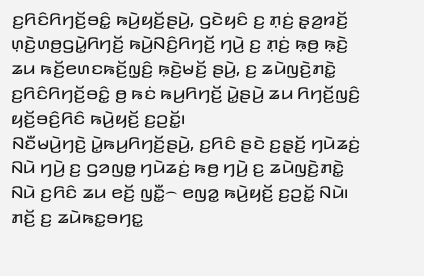ꤢ꤬ꤖꤢꤨꤖꤚꤢꤩ꤬ꤋꤢꤨ꤭ ꤒꤣꤧ꤬ꤟꤢꤩ꤬ꤔꤣꤧ꤬, ꤞꤢꤧꤟꤢꤨ ꤢ꤬ ꤊ꤫ꤢꤦ꤬ ꤔ꤫ꤤ꤬ꤙꤢꤩ꤬ ꤛ꤫ꤢꤧ꤬ꤛꤥ꤬ꤞꤣꤧ꤭ꤖꤚꤢꤩ꤬ ꤒꤣꤧ꤬ꤡꤢꤨ꤬ꤖꤚꤢꤩ꤬ ꤚꤣꤧ꤬ ꤢ꤬ ꤊ꤫ꤢꤦ꤬ ꤒ꤫ꤥ꤬ ꤒ꤫ꤢꤧ꤬ ꤘꤣ ꤒꤢꤩ꤬ꤕꤛꤢꤒꤢꤩ꤬ꤜ꤫ꤢꤨ꤬ ꤒ꤫ꤢꤧ꤬ꤗꤢꤩ꤬ ꤔꤣꤧ꤬, ꤢ꤬ ꤘꤣꤧꤜꤢꤧ꤬ꤊꤢꤧ꤭ ꤢ꤬ꤖꤢꤨꤖꤚꤢꤩ꤬ꤋꤢꤨ꤭ ꤥ꤬ ꤒꤢꤦ ꤒꤣ꤬ꤖꤚꤢꤩ꤬ ꤣꤧ꤭ꤔꤣꤧ꤬ ꤘꤣ ꤖꤚꤢꤩ꤬ꤜꤢꤨ꤬ ꤟꤢꤩ꤬ꤋꤢꤨ꤬ꤖꤢꤨ ꤒꤣꤧ꤬ꤟꤢꤩ꤬ ꤢ꤬ꤑꤢꤩ꤭꤯
ꤡꤢꤪꤗꤣꤧ꤬ꤚꤢꤧ꤬ ꤣꤧ꤭ꤒꤣ꤬ꤖꤚꤢꤩ꤬ꤔꤣꤧ꤬, ꤢ꤬ꤖꤢꤨ ꤔꤢꤧ ꤢ꤬ꤔ꤫ꤢꤩ꤬ ꤚꤣꤧꤘꤢꤦ꤬ ꤡꤣꤧ ꤚꤣꤧ꤬ ꤢ꤬ ꤞꤤꤜꤥ꤭ ꤚꤣꤧꤘꤢꤦ꤬ ꤒꤥ꤬ ꤚꤣꤧ꤬ ꤢ꤬ ꤘꤣꤧꤜꤢꤧ꤬ꤊꤢꤧ꤭ ꤡꤣꤧ ꤢ꤬ꤖꤢꤨ ꤘꤣ ꤕꤢꤩ꤬ ꤜꤢꤪ꤭꤮ ꤕꤜꤤ꤭ ꤒꤣꤧ꤬ꤟꤢꤩ꤬ ꤢ꤬ꤑꤢꤩ꤭ ꤡꤣꤧ꤯ ꤊꤢꤩ꤬ ꤢ꤬ ꤘꤣꤧꤒꤢ꤭ꤋꤚꤢ꤭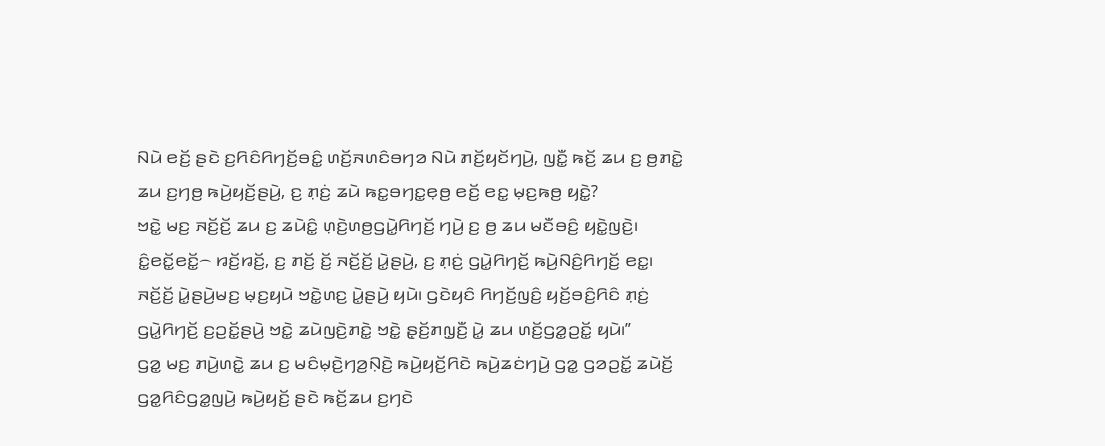ꤡꤣꤧ ꤕꤢꤩ꤬ ꤔꤢꤧ ꤢ꤬ꤖꤢꤨꤖꤚꤢꤩ꤬ꤋꤢꤨ꤭ ꤛꤢꤩ꤬ꤏꤛꤢꤨꤋꤚꤤ ꤡꤣꤧ ꤊꤢꤩ꤬ꤟꤢꤩꤚꤣꤧ꤬, ꤜꤢꤪ꤭ ꤒꤢꤩ꤬ ꤘꤣ ꤢ꤬ ꤥ꤬ꤊꤢꤧ꤭ ꤘꤣ ꤢ꤬ꤚꤥ꤬ ꤒꤣꤧ꤬ꤟꤢꤩ꤬ꤔꤣꤧ꤬, ꤢ꤬ ꤊ꤫ꤢꤦ꤬ ꤘꤣꤧ ꤒꤢ꤭ꤋꤚꤢ꤭ꤕ꤫ꤥ꤬ ꤕꤢꤩ꤬ ꤕꤢ꤭ ꤗ꤫ꤢ꤬ꤒꤥ꤬ ꤟꤢꤧ꤭?
ꤠꤢꤧ꤭ ꤗꤢ꤬ ꤏꤢꤩ꤬ꤢꤩ꤬ ꤘꤣ ꤢ꤬ ꤘꤣꤧꤢꤨ꤭ ꤛ꤫ꤢꤧ꤬ꤛꤥ꤬ꤞꤣꤧ꤭ꤖꤚꤢꤩ꤬ ꤚꤣꤧ꤬ ꤢ꤬ ꤥ꤬ ꤘꤣ ꤗꤢꤪꤋꤢꤨ꤬ ꤟꤢꤧ꤭ꤜꤢꤧ꤬꤯ ꤢꤨ꤭ꤕꤢꤩ꤭ꤕꤢꤩ꤭꤮ ꤙꤢꤩ꤬ꤙꤢꤩ꤬, ꤢ꤬ ꤊꤢꤩ꤬ ꤢꤩ꤬ ꤏꤢꤩ꤬ꤢꤩ꤬ ꤣꤧ꤭ꤔꤣꤧ꤬, ꤢ꤬ ꤊ꤫ꤢꤦ꤬ ꤞꤣꤧ꤭ꤖꤚꤢꤩ꤬ ꤒꤣꤧ꤬ꤡꤢꤨ꤬ꤖꤚꤢꤩ꤬ ꤕꤢ꤭꤯ ꤏꤢꤩ꤬ꤢꤩ꤬ ꤣꤧ꤭ꤔꤣꤧ꤬ꤗꤢ꤬ ꤗ꤫ꤢ꤬ꤟꤣꤧ ꤠꤢꤧ꤭ꤛꤢ꤬ ꤣꤧ꤭ꤔꤣꤧ꤬ ꤟꤣꤧ꤯ ꤞꤢꤧꤟꤢꤨ ꤖꤚꤢꤩ꤬ꤜꤢꤨ꤬ ꤟꤢꤩ꤬ꤋꤢꤨ꤬ꤖꤢꤨ ꤊ꤫ꤢꤦ꤬ ꤞꤣꤧ꤭ꤖꤚꤢꤩ꤬ ꤢ꤬ꤑꤢꤩ꤭ꤔꤣꤧ꤬ ꤠꤢꤧ꤭ ꤘꤣꤧꤜꤢꤧ꤬ꤊꤢꤧ꤭ ꤠꤢꤧ꤭ ꤔ꤫ꤢꤩ꤬ꤊꤜ꤫ꤢꤪ꤬ ꤣꤧ꤭ ꤘꤣ ꤛꤢꤩ꤬ꤞꤤ꤭ꤑꤢꤩ꤭ ꤟꤣꤧ꤯”
ꤞꤤ꤭ ꤗꤢ꤬ ꤊꤣꤧ꤬ꤛꤢꤧ꤭ ꤘꤣ ꤢ꤬ ꤗꤢꤨꤗ꤫ꤢꤧ꤬ꤚꤤ꤬ꤡ꤫ꤢꤧ꤬ ꤒꤣꤧ꤬ꤟꤢꤩ꤬ꤖꤢꤧ ꤒꤣꤧ꤬ꤘꤢꤦꤚꤣꤧ꤬ ꤞꤤ꤭ ꤞꤤꤑꤢꤩ꤭ ꤘꤣꤧꤢꤩ꤬ ꤞꤤ꤭ꤖꤢꤨꤞꤤ꤭ꤜꤣꤧ꤬ ꤒꤣꤧ꤬ꤟꤢꤩ꤬ ꤔꤢꤧ ꤒꤢꤩ꤬ꤘꤣ ꤢ꤬ꤚꤢꤧ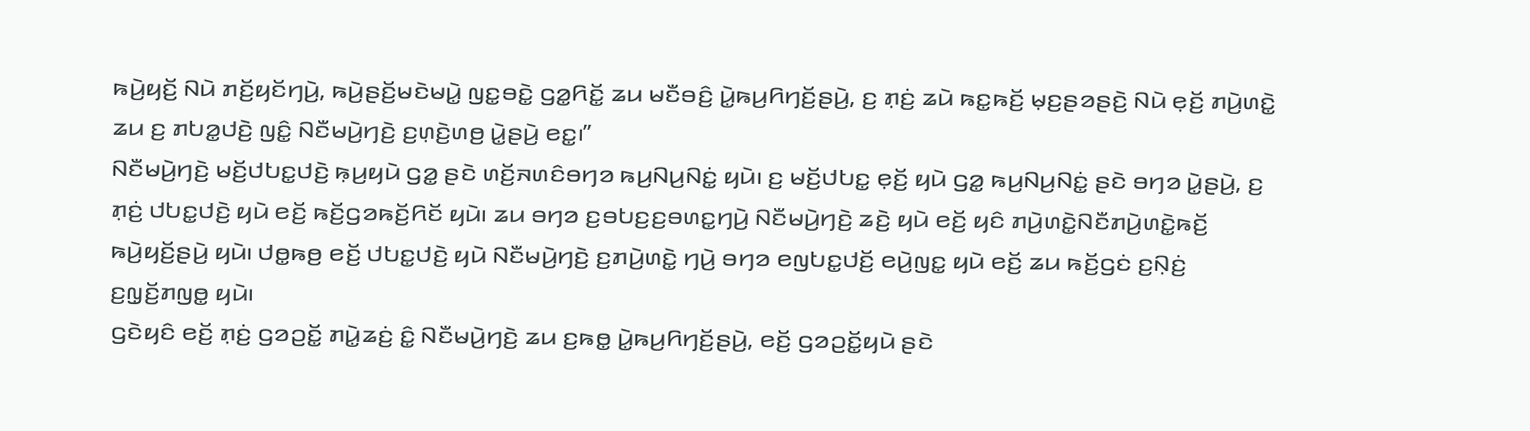ꤒꤣꤧ꤬ꤟꤢꤩ꤬ ꤡꤣꤧ ꤊꤢꤩ꤬ꤟꤢꤩꤚꤣꤧ꤬, ꤒꤣꤧ꤬ꤔꤢꤩ꤬ꤗꤢꤧꤗꤣꤧ꤭ ꤜꤢ꤭ꤋꤢꤧ꤭ ꤞꤤ꤭ꤖꤢꤩ꤭ ꤘꤣ ꤗꤢꤪꤋꤢꤨ꤬ ꤣꤧ꤭ꤒꤣ꤬ꤖꤚꤢꤩ꤬ꤔꤣꤧ꤬, ꤢ꤬ ꤊ꤫ꤢꤦ꤬ ꤘꤣꤧ ꤒꤢ꤭ꤒꤢꤩ꤬ ꤗ꤫ꤢ꤬ꤔꤤꤔꤢꤧ꤬ ꤡꤣꤧ ꤕ꤫ꤢꤩ꤬ ꤊꤣꤧ꤬ꤛꤢꤧ꤭ ꤘꤣ ꤢ꤬ ꤊꤝꤤ꤭ꤓꤢꤧ꤬ ꤜꤢꤨ꤭ ꤡꤢꤪꤗꤣꤧ꤬ꤚꤢꤧ꤬ ꤢ꤬ꤛ꤫ꤢꤧ꤬ꤛꤥ꤬ ꤣꤧ꤭ꤔꤣꤧ꤬ ꤕꤢ꤭꤯”
ꤡꤢꤪꤗꤣꤧ꤬ꤚꤢꤧ꤬ ꤗꤢꤩ꤬ꤓꤝꤢ꤭ꤓꤢꤧ꤬ ꤒ꤫ꤣ꤬ꤟꤣꤧ ꤞꤤ꤭ ꤔꤢꤧ ꤛꤢꤩ꤬ꤏꤛꤢꤨꤋꤚꤤ ꤒꤣ꤬ꤡꤣ꤬ꤡꤢꤦ꤭ ꤟꤣꤧ꤯ ꤢ꤬ ꤗꤢꤩ꤬ꤓꤝꤢ꤭ ꤕ꤫ꤢꤩ꤬ ꤟꤣꤧ ꤞꤤ꤭ ꤒꤣ꤬ꤡꤣ꤬ꤡꤢꤦ꤭ ꤔꤢꤧ ꤋꤚꤤ ꤣꤧ꤭ꤔꤣꤧ꤬, ꤢ꤬ ꤊ꤫ꤢꤦ꤬ ꤓꤝꤢ꤭ꤓꤢꤧ꤬ ꤟꤣꤧ ꤕꤢꤩ꤬ ꤒꤢꤩ꤬ꤞꤤꤒꤢꤩ꤬ꤖꤢꤩ ꤟꤣꤧ꤯ ꤘꤣ ꤋꤚꤤ ꤢ꤬ꤋꤝꤢ꤬ꤢ꤬ꤋꤛꤢ꤭ꤚꤣꤧ꤬ ꤡꤢꤪꤗꤣꤧ꤬ꤚꤢꤧ꤬ ꤘꤢꤧ꤬ ꤟꤣꤧ ꤕꤢꤩ꤬ ꤟꤢꤨ ꤊꤣꤧ꤬ꤛꤢꤧ꤭ꤡꤢꤪꤊꤣꤧ꤬ꤛꤢꤧ꤭ꤒꤢꤩ꤬ ꤒꤣꤧ꤬ꤟꤢꤩ꤬ꤔꤣꤧ꤬ ꤟꤣꤧ꤯ ꤓꤥ꤭ꤒꤥ꤬ ꤕꤢꤩ꤬ ꤓꤝꤢ꤭ꤓꤢꤧ꤬ ꤟꤣꤧ ꤡꤢꤪꤗꤣꤧ꤬ꤚꤢꤧ꤬ ꤢ꤬ꤊꤣꤧ꤬ꤛꤢꤧ꤭ ꤚꤣꤧ꤬ ꤋꤚꤤ ꤕꤜꤝꤢ꤭ꤓꤢꤩ꤬ ꤕꤣꤧ꤬ꤜꤢ꤭ ꤟꤣꤧ ꤕꤢꤩ꤬ ꤘꤣ ꤒꤢꤩ꤬ꤞꤢꤦ ꤢ꤬ꤡ꤫ꤢꤦ꤬ ꤢ꤬ꤜ꤫ꤢꤩ꤬ꤊꤜꤥ꤭ ꤟꤣꤧ꤯
ꤞꤢꤧꤟꤢꤨ ꤕꤢꤩ꤬ ꤊ꤫ꤢꤦ꤬ ꤞꤤꤑꤢꤩ꤭ ꤊꤣꤧ꤭ꤘꤢꤦ꤬ ꤢꤨ꤭ ꤡꤢꤪꤗꤣꤧ꤬ꤚꤢꤧ꤬ ꤘꤣ ꤢ꤬ꤒꤥ꤭ ꤣꤧ꤭ꤒꤣ꤬ꤖꤚꤢꤩ꤬ꤔꤣꤧ꤬, ꤕꤢꤩ꤬ ꤞꤤꤑꤢꤩ꤭ꤟꤣꤧ ꤔꤢꤧ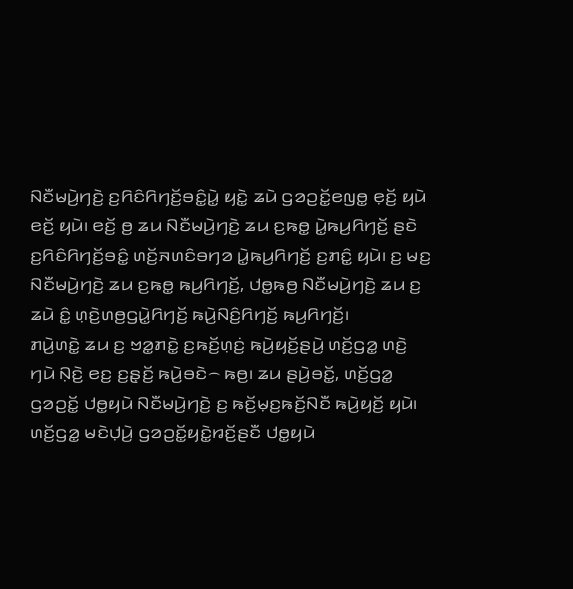ꤡꤢꤪꤗꤣꤧ꤬ꤚꤢꤧ꤬ ꤢ꤬ꤖꤢꤨꤖꤚꤢꤩ꤬ꤋꤢꤨ꤭ꤣꤧ꤭ ꤟꤢꤧ꤭ ꤘꤣꤧ ꤞꤤꤑꤢꤩ꤭ꤕꤜꤥ꤭ ꤕ꤫ꤢꤩ꤬ ꤟꤣꤧ ꤕꤢꤩ꤬ ꤟꤣꤧ꤯ ꤕꤢꤩ꤬ ꤥ꤬ ꤘꤣ ꤡꤢꤪꤗꤣꤧ꤬ꤚꤢꤧ꤬ ꤘꤣ ꤢ꤬ꤒꤥ꤭ ꤣꤧ꤭ꤒꤣ꤬ꤖꤚꤢꤩ꤬ ꤔꤢꤧ ꤢ꤬ꤖꤢꤨꤖꤚꤢꤩ꤬ꤋꤢꤨ꤭ ꤛꤢꤩ꤬ꤏꤛꤢꤨꤋꤚꤤ ꤣꤧ꤭ꤒꤣ꤬ꤖꤚꤢꤩ꤬ ꤢ꤬ꤊꤢꤨ꤭ ꤟꤣꤧ꤯ ꤢ꤬ ꤗꤢ꤬ ꤡꤢꤪꤗꤣꤧ꤬ꤚꤢꤧ꤬ ꤘꤣ ꤢ꤬ꤒꤥ꤭ ꤒꤣ꤬ꤖꤚꤢꤩ꤬, ꤓꤥ꤭ꤒꤥ꤬ ꤡꤢꤪꤗꤣꤧ꤬ꤚꤢꤧ꤬ ꤘꤣ ꤢ꤬ ꤘꤣꤧ ꤢꤨ꤭ ꤛ꤫ꤢꤧ꤬ꤛꤥ꤬ꤞꤣꤧ꤭ꤖꤚꤢꤩ꤬ ꤒꤣꤧ꤬ꤡꤢꤨ꤬ꤖꤚꤢꤩ꤬ ꤒꤣ꤬ꤖꤚꤢꤩ꤬꤯
ꤊꤣꤧ꤬ꤛꤢꤧ꤭ ꤘꤣ ꤢ꤬ ꤠꤤ꤭ꤊꤢꤧ꤭ ꤢ꤬ꤒꤢꤩ꤬ꤛ꤫ꤢꤦ꤬ ꤒꤣꤧ꤬ꤟꤢꤩ꤬ꤔꤣꤧ꤬ ꤛꤢꤩ꤬ꤞꤤ꤭ ꤛꤢꤧ꤬ ꤚꤣꤧ ꤡ꤫ꤢꤧ꤬ ꤕꤢ꤬ ꤢ꤬ꤔ꤫ꤢꤩ꤬ ꤒꤣꤧ꤬ꤋꤢꤧ꤮ ꤒꤥ꤬꤯ ꤘꤣ ꤔꤣꤧ꤬ꤋꤢꤩ꤭, ꤛꤢꤩ꤬ꤞꤤ꤭ ꤞꤤꤑꤢꤩ꤭ ꤓꤥ꤭ꤟꤣꤧ ꤡꤢꤪꤗꤣꤧ꤬ꤚꤢꤧ꤬ ꤢ꤬ ꤒꤢꤩ꤬ꤗ꤫ꤢ꤬ꤒꤢꤩ꤬ꤡꤢꤪ ꤒꤣꤧ꤬ꤟꤢꤩ꤬ ꤟꤣꤧ꤯ ꤛꤢꤩ꤬ꤞꤤ꤭ ꤗꤢꤧꤓ꤫ꤣꤧ꤬ ꤞꤤꤑꤢꤩ꤭ꤟꤢꤧ꤭ꤙꤢꤩ꤬ꤔꤢꤪ ꤓꤥ꤭ꤟꤣꤧ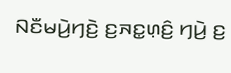ꤡꤢꤪꤗꤣꤧ꤬ꤚꤢꤧ꤬ ꤢ꤬ꤏꤢ꤭ꤛ꤫ꤢꤨ꤬ ꤚꤣꤧ꤬ ꤢ꤬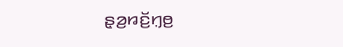ꤔ꤫ꤤ꤬ꤙꤢꤩ꤬ꤚ꤫ꤥ꤬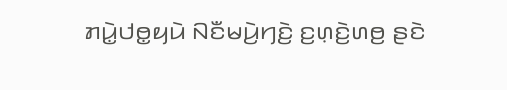ꤊꤣꤧ꤭ꤓꤥ꤭ꤟꤣꤧ ꤡꤢꤪꤗꤣꤧ꤬ꤚꤢꤧ꤬ ꤢ꤬ꤛ꤫ꤢꤧ꤬ꤛꤥ꤬ ꤔꤢꤧ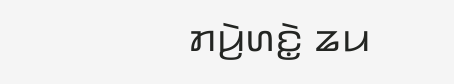ꤊꤣꤧ꤬ꤛꤢꤧ꤭ ꤘꤣ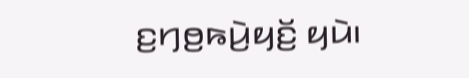ꤢ꤬ꤚꤥ꤬ꤒꤣꤧ꤬ꤟꤢꤩ꤬ ꤟꤣꤧ꤯